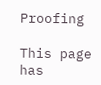Proofing

This page has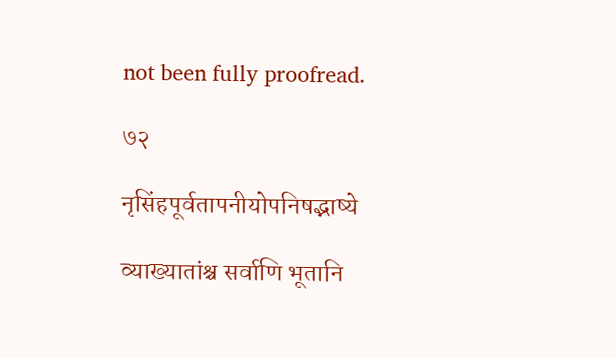not been fully proofread.

७२

नृसिंहपूर्वतापनीयोपनिषद्भाष्ये

व्याख्यातांश्च सर्वाणि भूतानि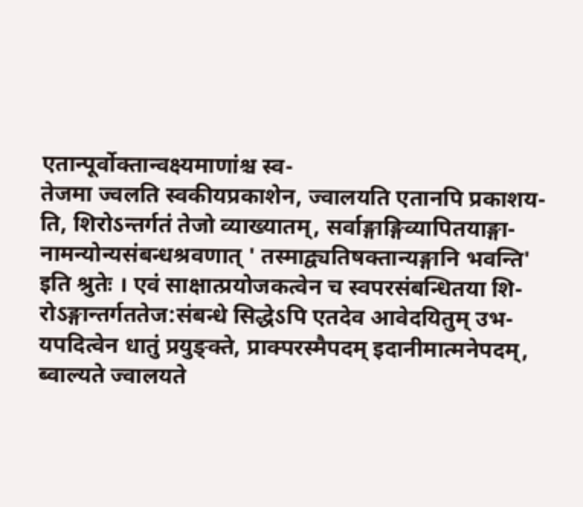एतान्पूर्वोक्तान्वक्ष्यमाणांश्च स्व-
तेजमा ज्वलति स्वकीयप्रकाशेन, ज्वालयति एतानपि प्रकाशय-
ति, शिरोऽन्तर्गतं तेजो व्याख्यातम्, सर्वाङ्गाङ्गिव्यापितयाङ्गा-
नामन्योन्यसंबन्धश्रवणात् ' तस्माद्व्यतिषक्तान्यङ्गानि भवन्ति'
इति श्रुतेः । एवं साक्षात्प्रयोजकत्वेन च स्वपरसंबन्धितया शि-
रोऽङ्गान्तर्गततेज:संबन्धे सिद्धेऽपि एतदेव आवेदयितुम् उभ-
यपदित्वेन धातुं प्रयुङ्क्ते, प्राक्परस्मैपदम् इदानीमात्मनेपदम्,
ब्वाल्यते ज्वालयते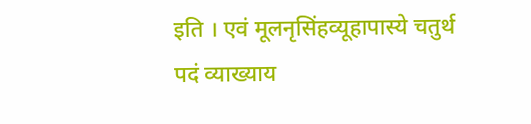इति । एवं मूलनृसिंहव्यूहापास्ये चतुर्थ
पदं व्याख्याय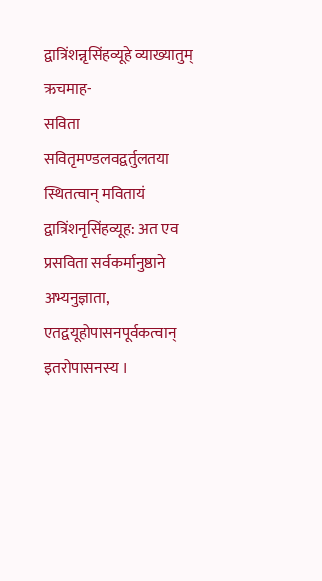द्वात्रिंशन्नृसिंहव्यूहे व्याख्यातुम् ऋचमाह-
सविता सवितृमण्डलवद्वर्तुलतया स्थितत्वान् मवितायं
द्वात्रिंशनृसिंहव्यूह: अत एव प्रसविता सर्वकर्मानुष्ठाने
अभ्यनुज्ञाता, एतद्वयूहोपासनपूर्वकत्वान् इतरोपासनस्य ।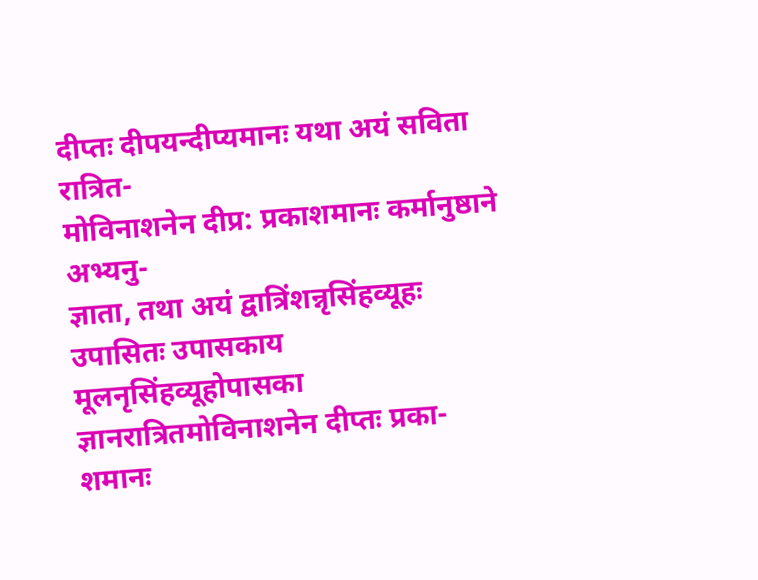दीप्तः दीपयन्दीप्यमानः यथा अयं सविता रात्रित-
मोविनाशनेन दीप्र: प्रकाशमानः कर्मानुष्ठाने अभ्यनु-
ज्ञाता, तथा अयं द्वात्रिंशन्नृसिंहव्यूहः उपासितः उपासकाय
मूलनृसिंहव्यूहोपासका ज्ञानरात्रितमोविनाशनेन दीप्तः प्रका-
शमानः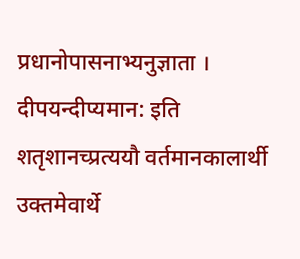प्रधानोपासनाभ्यनुज्ञाता । दीपयन्दीप्यमान: इति
शतृशानच्प्रत्ययौ वर्तमानकालार्थी उक्तमेवार्थे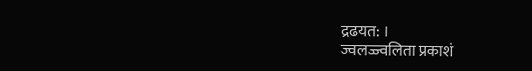द्रढयत: ।
ज्वलज्ज्वलिता प्रकाशं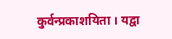कुर्वन्प्रकाशयिता । यद्वा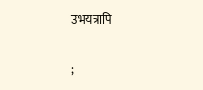उभयत्रापि

;